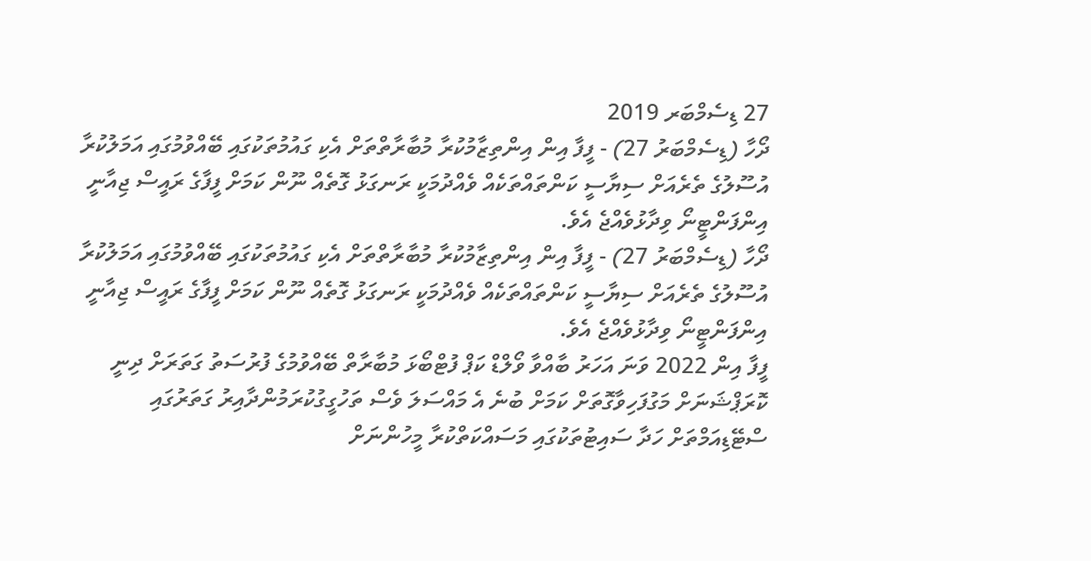27 ޑިސެމްބަރ 2019
ދޯހާ (ޑިސެމްބަރު 27) - ފީފާ އިން އިންތިޒާމުކުރާ މުބާރާތްތަށް އެކި ގައުމުތަކުގައި ބޭއްވުމުގައި އަމަލުކުރާ އުސޫލުގެ ތެރެއަށް ސިޔާސީ ކަންތައްތަކެއް ވެއްދުމަކީ ރަނގަޅު ގޮތެއް ނޫން ކަމަށް ފީފާގެ ރައީސް ޖިއާނީ އިންފަންޓީނޯ ވިދާޅުވެއްޖެ އެވެ.
ދޯހާ (ޑިސެމްބަރު 27) - ފީފާ އިން އިންތިޒާމުކުރާ މުބާރާތްތަށް އެކި ގައުމުތަކުގައި ބޭއްވުމުގައި އަމަލުކުރާ އުސޫލުގެ ތެރެއަށް ސިޔާސީ ކަންތައްތަކެއް ވެއްދުމަކީ ރަނގަޅު ގޮތެއް ނޫން ކަމަށް ފީފާގެ ރައީސް ޖިއާނީ އިންފަންޓީނޯ ވިދާޅުވެއްޖެ އެވެ.
ފީފާ އިން 2022 ވަނަ އަހަރު ބާއްވާ ވޯލްޑް ކަޕް ފުޓްބޯޅަ މުބާރާތް ބޭއްވުމުގެ ފުރުސަތު ގަތަރަށް ދިނީ ކޮރަޕްޝަނަށް މަގުފަހިވާގޮތަށް ކަމަށް ބުނެ އެ މައްސަލަ ވެސް ތަހުގީގުކުރަމުންދާއިރު ގަތަރުގައި ސްޓޭޑިއަމްތަށް ހަދާ ސައިޓުތަކުގައި މަސައްކަތްކުރާ މީހުންނަށް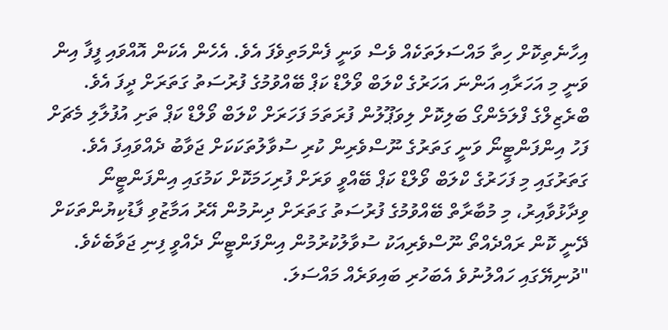އިހާނެތިކޮށް ހިތާ މައްސަލަތަކެއް ވެސް ވަނީ ފެންމަތިވެފަ އެވެ. އެހެން އެކަން އޮއްވައި ފީފާ އިން ވަނީ މި އަހަރާއި އަންނަ އަހަރުގެ ކްލަބް ވޯލްޑް ކަޕް ބޭއްވުމުގެ ފުރުސަތު ގަތަރަށް ދީފަ އެވެ.
ބްރެޒިލްގެ ފްލަމެންގޯ ބަލިކޮށް ލިވަޕޫލުން ފުރަތަމަ ފަހަރަށް ކްލަބް ވޯލްޑް ކަޕް ތަށި އުފުލާލި މެޗަށް ފަހު އިންފަންޓީނޯ ވަނީ ގަތަރުގެ ނޫސްވެރިން ކުރި ސުވާލުތަކަކަށް ޖަވާބު ދެއްވައިފަ އެވެ. ގަތަރުގައި މި ފަހަރުގެ ކްލަބް ވޯލްޑް ކަޕް ބޭއްވީ ވަރަށް ފުރިހަމަކޮށް ކަމުގައި އިންފަންޓީނޯ ވިދާޅުވާއިރު، މި މުބާރާތް ބޭއްވުމުގެ ފުރުސަތު ގަތަރަށް ދިނުމުން އޭރު އަމާޒުވި ފާޑުކިޔުންތަކަށް ދޭނީ ކޮން ރައްދެއްތޯ ނޫސްވެރިއަކު ސުވާލުކުރުމުން އިންފަންޓީނޯ ދެއްވީ ފިނި ޖަވާބެކެވެ.
"ދުނިޔޭގައި ހައްލުނުވެ އެބަހުރި ބައިވަރެއް މައްސަލަ.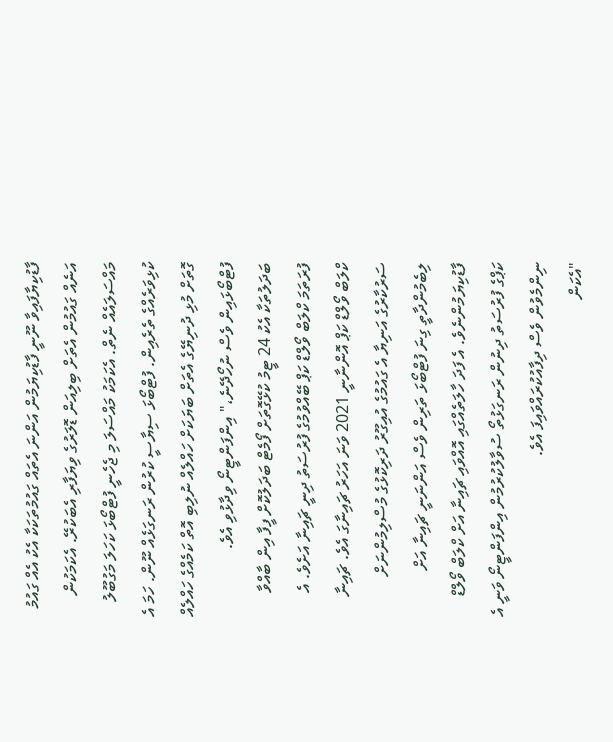ފާޑުކިޔާފައިވާ ނޫނީ ފާޑުކިޔަމުން އަންނަ އެތައް ގައުމުތަކަކާ އެކު އެއް ގައުމު އަނެއް ގައުމުން އެތަށް ބިލިއަން ޑޮލަރުގެ ވިޔަފާރި އެބަކުރޭ. އެކަމަކުން މައްސަލައެއް ނެތް. އެކަމަކު މައްސަލަ މި ޖެހެނީ ފުޓްބޯޅަ ކަހަލަ މަގުބޫލު ކުޅިވަރެއްގެ ތެރެއިން. ފުޓްބޯޅަ ސިޔާސީ ކުރުން ރަނގަޅެއް ނޫން. ހަމަ އެ ގޮތަށް މުޅި ދުނިޔޭގެ އެތަށް ބަޔަކަށް ހައްލެއް ނުލިބި އޮތް ކަމެއްގެ ހައްލެއް ފުޓްބޯޅައިން ވެސް ނުހޯދޭނެ،" އިންފަންޓީނޯ ވިދާޅުވި އެވެ.
ބަދަލުތަކާ އެކު 24 ޓީމު ކުޅޭގޮތަށް ފޯމެޓް ބަދަލުކޮށް ފީފާ އިން ބާއްވާ ފުރަތަމަ ކްލަބް ވޯލްޑް ކަޕް ބޭއްވުމުގެ ފުރުސަތު ދިނީ ޗައިނާ އަށެވެ. އެ ކްލަބް ވޯލްޑް ކަޕް އޮންނާނީ 2021 ވަނަ އަހަރު ޗައިނާގަ އެވެ. ޗައިނާ ސަރުކާރުގެ އަނިޔާ އެ ގައުމުގެ އުއިގޫރު ދަރިކޮޅުގެ މުސްލިމުންނަށް ލިބެމުންދާތީ ގިނަ ފުޓްބޯޅަ ތަރިން ވެސް އަންނަނީ ޗައިނާ އަށް ފާޑުކިޔަމުންނެވެ. އެ ފަދަ ހާލަތެއްގައި އޮއްވައި ޗައިނާ އަށް ކްލަބް ވޯލްޑް ކަޕްގެ ފުރުސަތު ދިނުން ރަނގަޅުތޯ ސުވާލުކުރުމުން އިންފަންޓީނޯ ވަނީ އެ ނިންމެވުން ވެސް ދިފާއުކުރައްވައިފަ އެވެ.
"އެކަން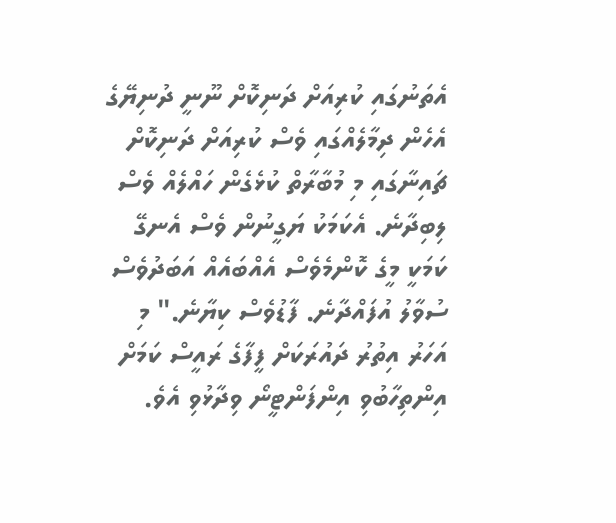އެތަނުގައި ކުރިއަށް ދަނިކޮށް ނޫނީ ދުނިޔޭގެ އެހެން ދިމާލެއްގައި ވެސް ކުރިއަށް ދަނިކޮށް ޗައިނާގައި މި މުބާރާތް ކުޅެގެން ހައްލެއް ވެސް ލިބިދާނެ. އެކަމަކު ޔަގީނުން ވެސް އެނގޭ ކަމަކީ މީގެ ކޮންމެވެސް އެއްބައެއް އަބަދުވެސް ސުވާލު އުފައްދާނެ. ފާޑުވެސް ކިޔާނެ." މި އަހަރު އިތުރު ދައުރަކަށް ފީފާގެ ރައީސް ކަމަށް އިންތިހާބުވި އިންފަންޓީނޯ ވިދާޅުވި އެވެ.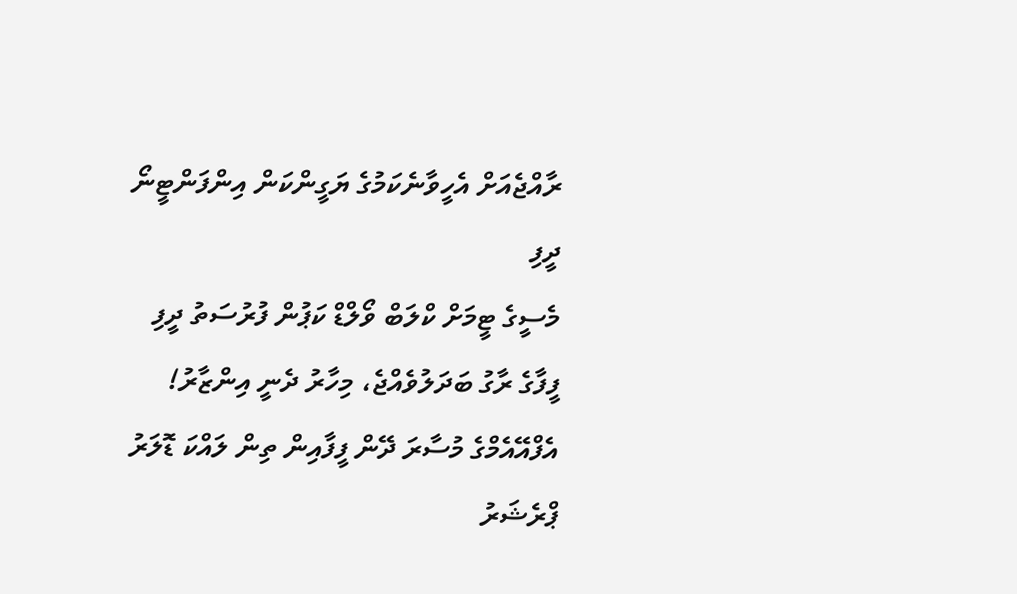ރާއްޖެއަށް އެހީވާނެކަމުގެ ޔަގީންކަން އިންފަންޓީނޯ ދީފި
މެސީގެ ޓީމަށް ކްލަބް ވޯލްޑް ކަޕުން ފުރުސަތު ދީފި
ފީފާގެ ރާގު ބަދަލުވެއްޖެ، މިހާރު ދެނީ އިންޒާރު!
އެފްއޭއެމްގެ މުސާރަ ދޭން ފީފާއިން ތިން ލައްކަ ޑޮލަރު
ޕްރެޝަރު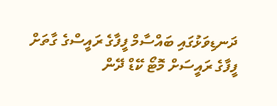ދަނޑިވަޅުގައި ބައްސާމް ފީފާގެ ރައީސްގެ ގާތަށް
ފީފާގެ ރައީސަށް މޮޓޯ ކޭޑް ދޭން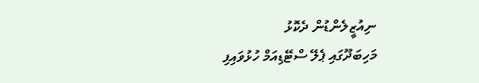ނިއުޒީލެންޑުން ދެކޮޅު
މަހިބަދޫގައި ޕެލޭ ސްޓޭޑިއަމް ހުޅުވައިފި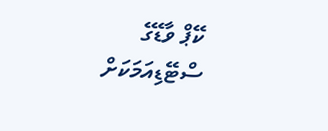ކޭޕް ވާޑޭގެ ސްޓޭޑިއަމަކަށް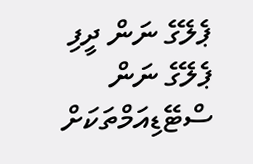ޕެލޭގެ ނަން ދީފި
ޕެލޭގެ ނަން ސްޓޭޑިއަމްތަކަށް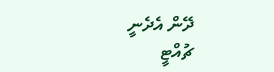ދޭން އެދެނީ
ޗުއްޓީ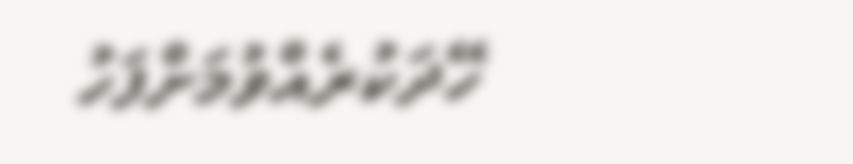ހޭދަކުރެއްވުމަށްފަހު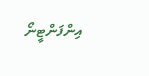އިންފަންޓީނޯ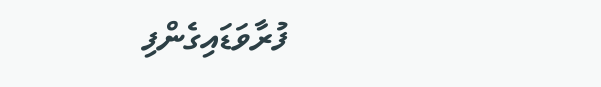ފުރާވަޑައިގެންފި